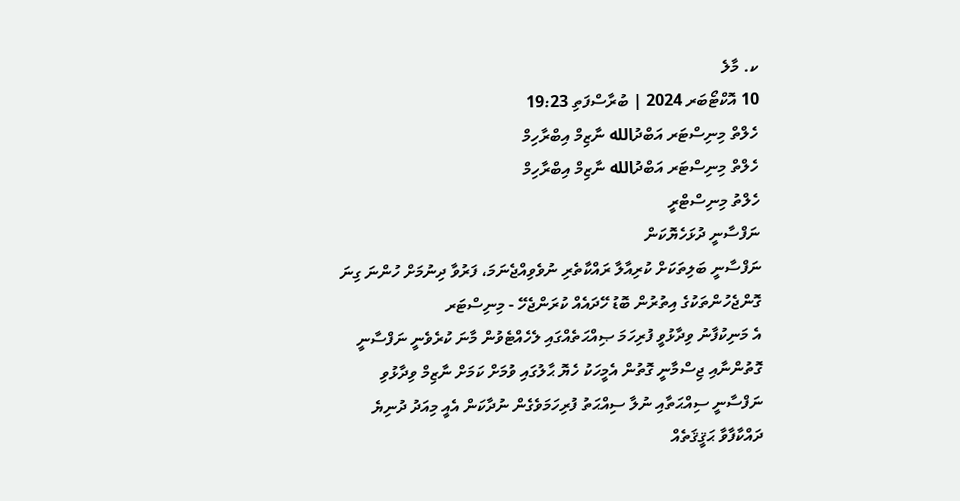ކ. މާލެ
10 އޮކްޓޯބަރ 2024 | ބުރާސްފަތި 19:23
ހެލްތް މިނިސްޓަރ އަބްދުالله ނާޒިމް އިބްރާހިމް
ހެލްތް މިނިސްޓަރ އަބްދުالله ނާޒިމް އިބްރާހިމް
ހެލްތު މިނިސްޓްރީ
ނަފްސާނީ ދުޅަހެޔޮކަން
ނަފްސާނީ ބަލިތަކަށް ކުރިއާލާ ރައްކާތެރި ނުވެވިއްޖެނަމަ، ފަރުވާ ދިނުމަށް ހުންނަ ގިނަ ގޮންޖެހުންތަކުގެ އިތުރުން ބޮޑު ހޭދައެއް ކުރަންޖެހޭ - މިނިސްޓަރ
އެ މަނިކުފާނު ވިދާޅުވީ ފުރިހަމަ ޞިއްޙަތެއްގައި ލެހެއްޓެވުން މާނަ ކުރެވެނީ ނަފްސާނީ ގޮތުންނާއި ޖިސްމާނީ ގޮތުން އެމީހަކު ހެޔޮ ޙާލުގައި ވުމަށް ކަމަށް ނާޒިމް ވިދާޅުވި
ނަފްސާނީ ސިއްޙަތާއި ނުލާ ސިއްޙަތު ފުރިހަމަވެގެން ނުދާކަން އެއީ މިއަދު ދުނިޔެ ދައްކާފާވާ ޙަޤީޤަތެއް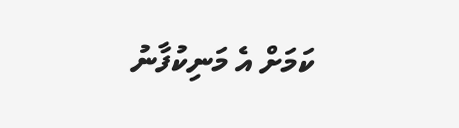ކަމަށް އެ މަނިކުފާނު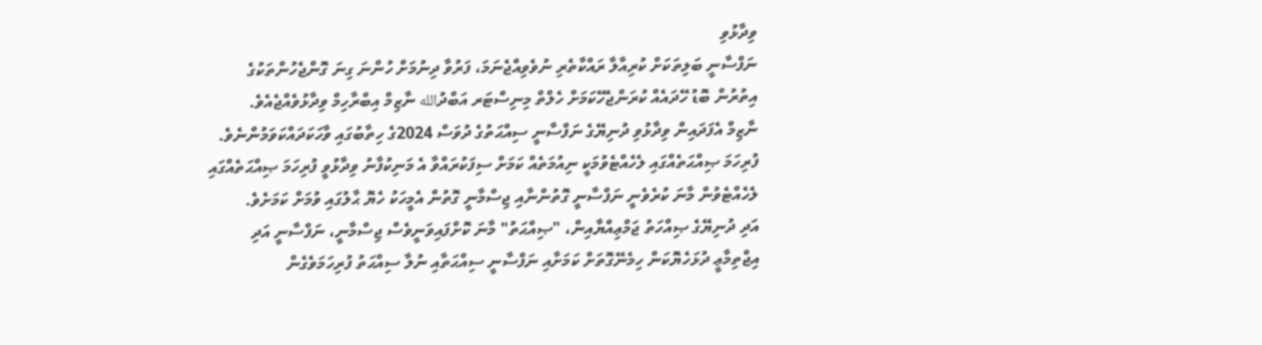ވިދާޅުވި
ނަފްސާނީ ބަލިތަކަށް ކުރިއާލާ ރައްކާތެރި ނުވެވިއްޖެނަމަ، ފަރުވާ ދިނުމަށް ހުންނަ ގިނަ ގޮންޖެހުންތަކުގެ އިތުރުން ބޮޑު ހޭދައެއް ކުރަންޖެހޭކަމަށް ހެލްތް މިނިސްޓަރ އަބްދުالله ނާޒިމް އިބްރާހިމް ވިދާޅުވެއްޖެއެވެ.
ނާޒިމް އެފަދައިން ވިދާޅުވި ދުނިޔޭގެ ނަފްސާނީ ސިއްޙަތުގެ ދުވަސް 2024ގެ ހިތާބުގައި ވާހަކަދައްކަވަމުންނެވެ.
ފުރިހަމަ ޞިއްޙަތެއްގައި ލެހެއްޓެވުމަކީ ނިއުމަތެއް ކަމަށް ސިފަކުރައްވާ އެ މަނިކުފާނު ވިދާޅުވީ ފުރިހަމަ ޞިއްޙަތެއްގައި ލެހެއްޓެވުން މާނަ ކުރެވެނީ ނަފްސާނީ ގޮތުންނާއި ޖިސްމާނީ ގޮތުން އެމީހަކު ހެޔޮ ޙާލުގައި ވުމަށް ކަމަށެވެ.
އަދި ދުނިޔޭގެ ޞިއްހަތު ޖަމްޢިއްޔާއިން، "ޞިއްޙަތު" މާނަ ކޮށްފައިވަނީވެސް ޖިސްމާނީ، ނަފްސާނީ އަދި އިޖްތިމާޢީ ދުޅަހެޔޮކަން ހިމެނޭގޮތަށް ކަމަށާއި ނަފްސާނީ ސިއްޙަތާއި ނުލާ ސިއްޙަތު ފުރިހަމަވެގެން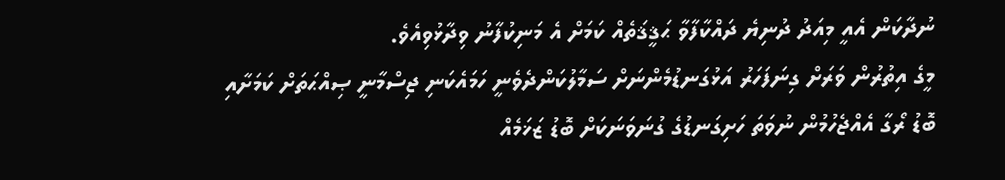ނުދާކަން އެއީ މިއަދު ދުނިޔެ ދައްކާފާވާ ޙަޤީޤަތެއް ކަމަށް އެ މަނިކުފާނު ވިދާޅުވިއެވެ.
މީގެ އިތުރުން ވަރަށް ގިނަފަހަރު އަޅުގަނޑުމެންނަށް ސަމާލުކަންދެވެނީ ހަމައެކަނި ޖިސްމާނީ ޞިއްޙަތަށް ކަމަށާއި ބޮޑު ރޯގާ އެއްޖެހުމުން ނުވަތަ ހަށިގަނޑުގެ ގުނަވަނަކަށް ބޮޑު ޒަޚަމެއް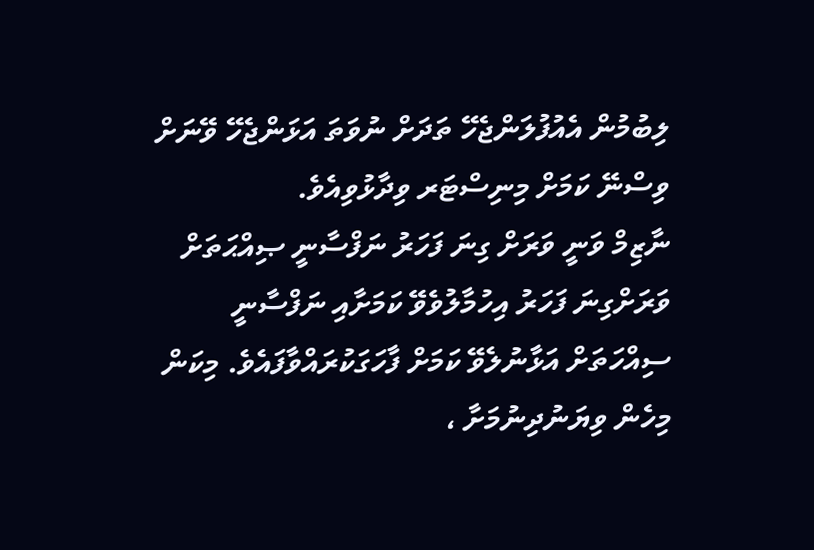ލިބުމުން އެއުފުލަންޖެހޭ ތަދަށް ނުވަތަ އަޅަންޖެހޭ ވޭނަށް ވިސްނޭ ކަމަށް މިނިސްޓަރ ވިދާޅުވިއެވެ.
ނާޒިމް ވަނީ ވަރަށް ގިނަ ފަހަރު ނަފްސާނީ ޞިއްޙަތަށް ވަރަށްގިނަ ފަހަރު އިހުމާލުވެވޭ ކަމަށާއި ނަފްސާނީ ސިއްހަތަށް އަޅާނުލެވޭ ކަމަށް ފާހަގަކުރައްވާފައެވެ. މިކަން މިހެން ވިޔަނުދިނުމަށާ ،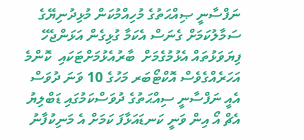ނަފްސާނީ ޞިއްޙަތުގެ މުހިއްމުކަން މުޅިދުނިޔޭގެ ސަމާލުކަމަށް ގެނަސް އެކަމާ ގުޅިގެން އަޅަންޖެހޭ ފިޔަވަޅުތައް އެޅުމުގެމަށް  ބާރުއެޅުމަށްޓަކައި  ކޮންމެ އަހަރެއްގެވެސް އޮކްޓޯބަރ މަހުގެ 10 ވަނަ ދުވަސް އެއީ ނަފްސާނީ ސިއްޙަތުގެ ދުވަސްކަމުގައި ޑަބްލިޔު އެޗް އޯ އިން ވަނީ ކަނޑައަޅާފަ ކަމަށް އެ މަނިކުފާނު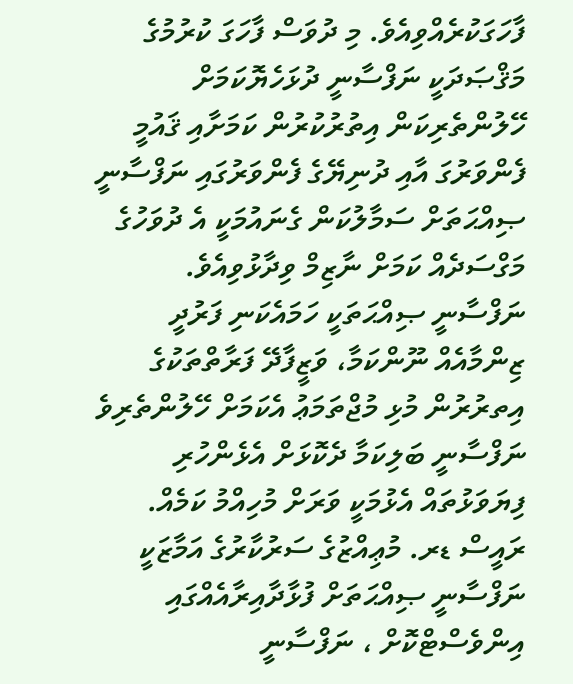ފާހަގަކުރެއްވިއެވެ. މި ދުވަސް ފާހަގަ ކުރުމުގެ މަޤްޞަދަކީ ނަފްސާނީ ދުޅަހެޔޮކަމަށް  ހޭލުންތެރިކަން އިތުރުކުރުން ކަމަށާއި ޤައުމީ ފެންވަރުގަ އާއި ދުނިޔޭގެ ފެންވަރުގައި ނަފްސާނީ ޞިއްޙަތަށް ސަމާލުކަން ގެނައުމަކީ އެ ދުވަހުގެ މަގްސަދެއް ކަމަށް ނާޒިމް ވިދާޅުވިއެވެ.
ނަފްސާނީ ޞިއްޙަތަކީ ހަމައެކަނި ފަރުދީ ޒިންމާއެއް ނޫންކަމާ، ވަޒީފާދޭ ފަރާތްތަކުގެ އިތރުރުން މުޅި މުޖްތަމަޢު އެކަމަށް ހޭލުންތެރިވެ ނަފްސާނީ ބަލިކަމާ ދެކޮޅަށް އެޅެންހުރި ފިޔަވަޅުތައް އެޅުމަކީ ވަރަށް މުހިއްމު ކަމެއް. ރައީސް ޑރ. މުޢިއްޒުގެ ސަރުކާރުގެ އަމާޒަކީ ނަފްސާނީ ޞިއްޙަތަށް ފުޅާދާއިރާއެއްގައި އިންވެސްޓްކޮށް ، ނަފްސާނީ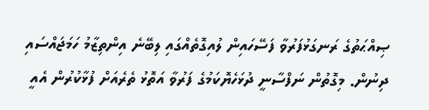ޞިއްޙަތުގެ ރަނގަޅުފަރުވާ ފަސޭހައިން ލުއިގޮތެއްގައި ލިބޭނެ އިންތިޒާމު ހަމަޖައްސައި ދިނުން. މިގޮތުން ނަފްސާނީ ދުޅަހެޔޮކަމުގެ ފަރުވާ އަތޮޅު ތެރެއަށް ފުޅާކުރުން އެއީ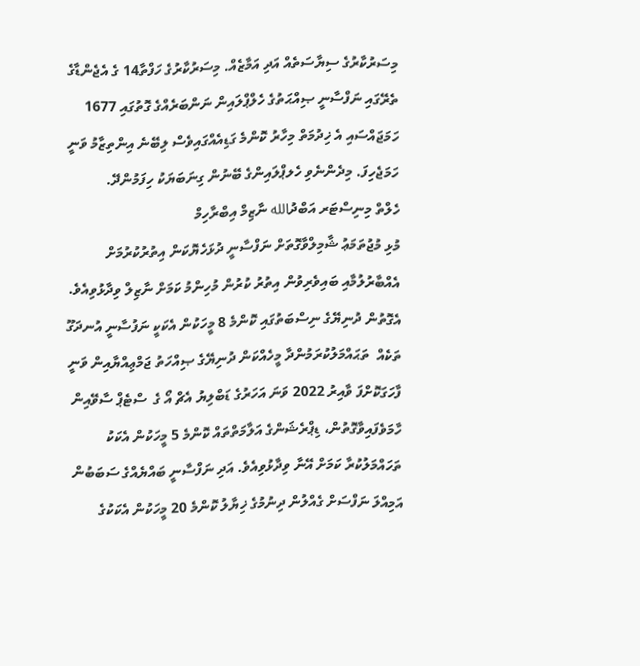މިސަރުކާރުގެ ސިޔާސަތެއް އަދި އަމާޒެއް. މިސަރުކާރުގެ ހަފްތާ14 ގެ އެޖެންޑާގެ ތެރޭގައި ނަފްސާނީ ޞިއްޙަތުގެ ހެލްޕްލައިން ނަންބަރެއްގެ ގޮތުގައި 1677 ހަމަޖައްސައި އެ ޚިދުމަތް މިހާރު ކޮންމެ ގަޑިއެއްގައިވެސް ލިބޭނެ އިންތިޒާމު ވަނީ ހަމަޖެހިފަ. މިދެންނެވި ހެލޕްލައިންގެ ބޭނުން ގިނަބަޔަކު ހިފަމުންދޭ.
ހެލްތް މިނިސްޓަރ އަބްދުالله ނާޒިމް އިބްރާހިމް
މުޅި މުޖުތަމަޢު ޝާމިލްވާގޮތަށް ނަފްސާނީ ދުޅަހެޔޮކަން އިތުރުކުރުމަށް އެއްބާރުލުމާއި ބައިވެރިވުން އިތުރު ކުރުން މުހިންމު ކަމަށް ނާޒިލް ވިދާޅުވިއެވެ. އެގޮތުން ދުނިޔޭގެ ނިސްބަތުގައި ކޮންމެ 8 މީހަކުން އެކަކީ ނަފުސާނީ އުނދަގޫ ތަކެއް  ތަޙައްމަލުކުރަމުންދާ މީހެއްކަން ދުނިޔޭގެ ޞިއްހަތު ޖަމްޢިއްޔާއިން ވަނީ ފާހަގަކޮށްފަ ވާއިރު 2022 ވަނަ އަހަރުގެ ޑަބްލިޔު އެޗް އޯ ގެ  ސްޓެޕް ސާވޭއިން ހާމަވެފައިވާގޮތުން، ޑިޕްރެޝަންގެ އަލާމަތްތައް ކޮންމެ 5 މީހަކުން އެކަކު ތަހައްމަލުކުރާ ކަމަށް އޭނާ ވިދާޅުވިއެވެ. އަދި ނަފްސާނީ ބައްޔެއްގެ ސަބަބުން އަމިއްލަ ނަފްސަށް ގެއްލުން ދިނުމުގެ ޚިޔާލު ކޮންމެ 20 މީހަކުން އެކަކުގެ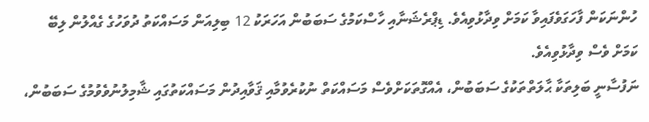ހުންނަކަން ފާހަގަވެފައިވާ ކަމަށް ވިދާޅުވިއެވެ. ޑިޕްރެޝަނާއި ހާސްކަމުގެ ސަބަބުން އަހަރަކު 12 ބިލިއަން މަސައްކަތު ދުވަހުގެ ގެއްލުން ލިބޭ ކަމަށް ވެސް ވިދާޅުވިއެވެ.
ނަފުސާނީ ބަލިތަކާ ޙާލަތްތަކުގެ ސަބަބުން، އެއްގޮތަކަށްވެސް މަސައްކަތް ނުކުރެވުމާއި ޤަވާއިދުން މަސައްކަތުގައި ޝާމިލުނުވެވުމުގެ ސަބަބުން،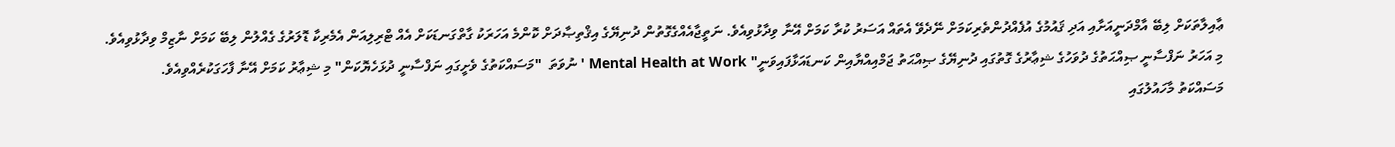ޢާއިލާތަކަށް ލިބޭ އާމްދަނީއަށާއި އަދި ޤައުމުގެ އުފެއްދުންތެރިކަމަށް ނޭދެވޭ އެތައް އަސަރު ކުރާ ކަމަށް އޭނާ ވިދާޅުވިއެވެ. ނަތީޖާއެއްގެގޮތުން ދުނިޔޭގެ އިޤްތިޞާދަށް ކޮންމެ އަހަރަކު ގާތްގަނޑަކަށް އެއް ޓްރިލިއަން އެމެރިކާ ޑޮލަރުގެ ގެއްލުން ލިބޭ ކަމަށް ނާޒިމް ވިދާޅުވިއެވެ. މި އަހަރު ނަފްސާނީ ޞިއްޙަތުގެ ދުވަހުގެ ޝިޢާރުގެ ގޮތުގައި ދުނިޔޭގެ ޞިއްޙަތު ޖަމްއިއްޔާއިން ކަނޑައަޅާފައިވަނީ" Mental Health at Work ' ނުވަތަ  "މަސައްކަތުގެ ވެށީގައި ނަފްސާނީ ދުޅަހެޔޮކަން" މި ޝިޢާރު ކަމަށް އޭނާ ފާހަގަކުރެއްވިއެވެ.
މަސައްކަތު މާހައުލުގައި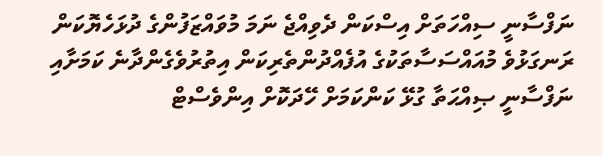ނަފްސާނީ ސިއްހަތަށް އިސްކަން ދެވިއްޖެ ނަމަ މުވައްޒަފުންގެ ދުޅަހެޔޮކަން ރަނގަޅުވެ މުއައްސަސާތަކުގެ އުފެއްދުންތެރިކަން އިތުރުވެގެންދާނެ ކަމަށާއި ނަފްސާނީ ޞިއްޙަތާ ގުޅޭ ކަންކަމަށް ހޭދަކޮށް އިންވެސްޓް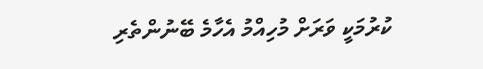ކުރުމަކީ ވަރަށް މުހިއްމު އެހާމެ ބޭނުންތެރި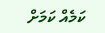ކަމެއް ކަމަށް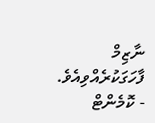ނާޒިމް ފާހަގަކުރެއްވިއެވެ.
- ކޮމެންޓް